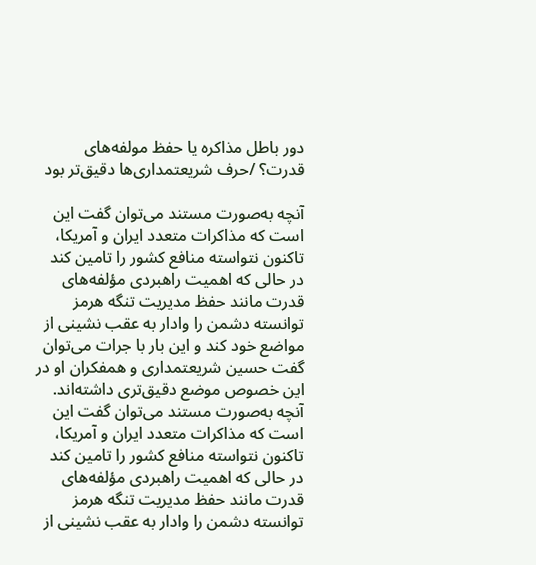دور باطل مذاکره یا حفظ مولفه‌های قدرت؟ /حرف شریعتمداری‌ها دقیق‌تر بود

آنچه به‌صورت مستند می‌توان گفت این است که مذاکرات متعدد ایران و آمریکا، تاکنون نتواسته منافع کشور را تامین کند در حالی که اهمیت راهبردی مؤلفه‌های قدرت مانند حفظ مدیریت تنگه هرمز توانسته دشمن را وادار به عقب نشینی از مواضع خود کند و این بار با جرات می‌توان گفت حسین شریعتمداری و همفکران او در این خصوص موضع دقیق‌تری داشته‌اند.
آنچه به‌صورت مستند می‌توان گفت این است که مذاکرات متعدد ایران و آمریکا، تاکنون نتواسته منافع کشور را تامین کند در حالی که اهمیت راهبردی مؤلفه‌های قدرت مانند حفظ مدیریت تنگه هرمز توانسته دشمن را وادار به عقب نشینی از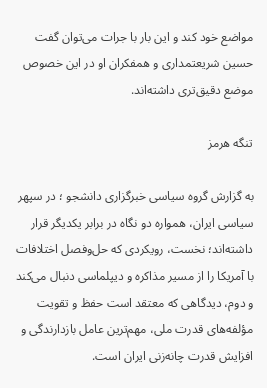مواضع خود کند و این بار با جرات می‌توان گفت حسین شریعتمداری و همفکران او در این خصوص موضع دقیق‌تری داشته‌اند.

تنگه هرمز

به گزارش گروه سیاسی خبرگزاری دانشجو ؛ در سپهر سیاسی ایران، همواره دو نگاه در برابر یکدیگر قرار داشته‌اند؛ نخست، رویکردی که حل‌وفصل اختلافات با آمریکا را از مسیر مذاکره و دیپلماسی دنبال می‌کند و دوم، دیدگاهی که معتقد است حفظ و تقویت مؤلفه‌های قدرت ملی، مهم‌ترین عامل بازدارندگی و افزایش قدرت چانه‌زنی ایران است.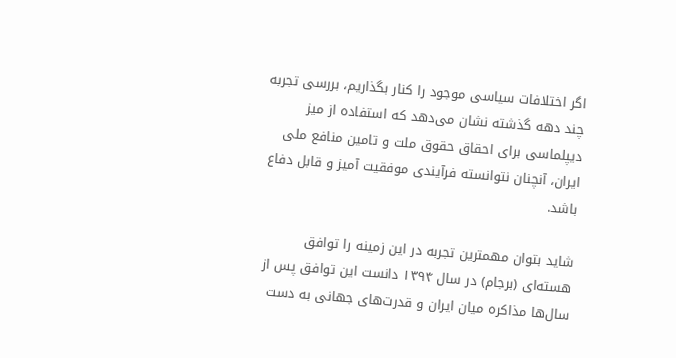اگر اختلافات سیاسی موجود را کنار بگذاریم، بررسی تجربه چند دهه گذشته نشان می‌دهد که استفاده از میز دیپلماسی برای احقاق حقوق ملت و تامین منافع ملی ایران، آنچنان نتوانسته فرآیندی موفقیت آمیز و قابل دفاع باشد.

شاید بتوان مهمترین تجربه در این زمینه را توافق هسته‌ای (برجام) در سال ۱۳۹۴ دانست این توافق پس از سال‌ها مذاکره میان ایران و قدرت‌های جهانی به دست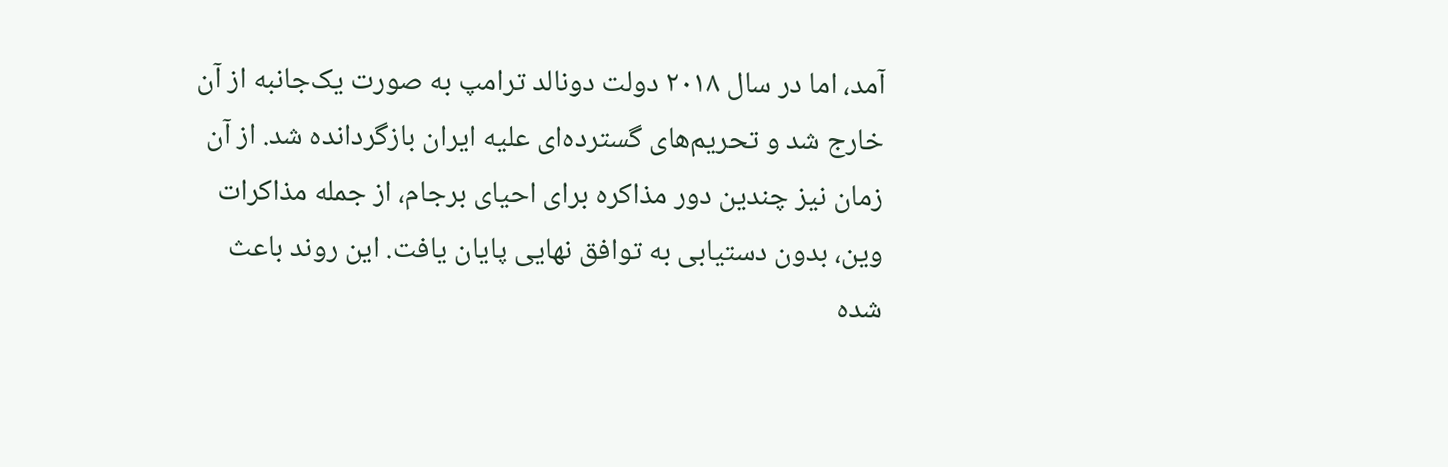آمد، اما در سال ۲۰۱۸ دولت دونالد ترامپ به صورت یک‌جانبه از آن خارج شد و تحریم‌های گسترده‌ای علیه ایران بازگردانده شد. از آن زمان نیز چندین دور مذاکره برای احیای برجام، از جمله مذاکرات وین، بدون دستیابی به توافق نهایی پایان یافت. این روند باعث شده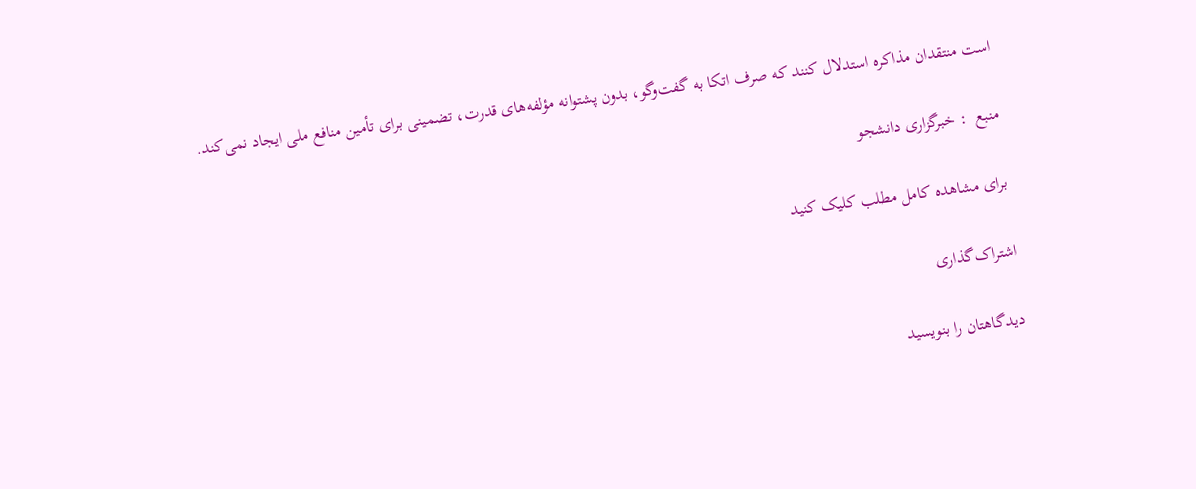است منتقدان مذاکره استدلال کنند که صرف اتکا به گفت‌و‌گو، بدون پشتوانه مؤلفه‌های قدرت، تضمینی برای تأمین منافع ملی ایجاد نمی‌کند.

منبع  : خبرگزاری دانشجو

برای مشاهده کامل مطلب کلیک کنید

اشتراک‌گذاری

دیدگاهتان را بنویسید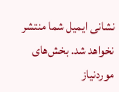نشانی ایمیل شما منتشر نخواهد شد. بخش‌های موردنیاز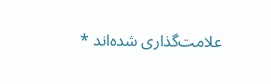علامت‌گذاری شده‌اند *